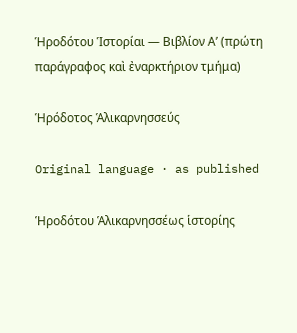Ἡροδότου Ἱστορίαι — Βιβλίον Αʹ (πρώτη παράγραφος καὶ ἐναρκτήριον τμήμα)

Ἡρόδοτος Ἁλικαρνησσεύς

Original language · as published

Ἡροδότου Ἁλικαρνησσέως ἱστορίης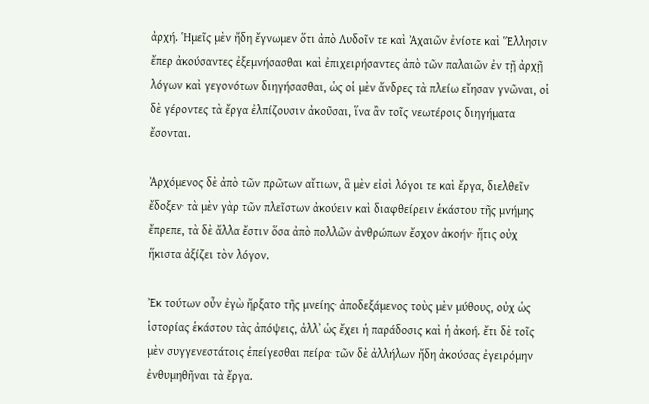ἀρχή. Ἡμεῖς μὲν ἤδη ἔγνωμεν ὅτι ἀπὸ Λυδοῖν τε καὶ Ἀχαιῶν ἐνίοτε καὶ Ἕλλησιν ἔπερ ἀκούσαντες ἐξεμνήσασθαι καὶ ἐπιχειρήσαντες ἀπὸ τῶν παλαιῶν ἐν τῇ ἀρχῇ λόγων καὶ γεγονότων διηγήσασθαι, ὡς οἱ μὲν ἄνδρες τὰ πλείω εἴησαν γνῶναι, οἱ δὲ γέροντες τὰ ἔργα ἐλπίζουσιν ἀκοῦσαι, ἵνα ἂν τοῖς νεωτέροις διηγήματα ἔσονται.

Ἀρχόμενος δὲ ἀπὸ τῶν πρῶτων αἴτιων, ἃ μὲν εἰσὶ λόγοι τε καὶ ἔργα, διελθεῖν ἔδοξεν· τὰ μὲν γὰρ τῶν πλεῖστων ἀκούειν καὶ διαφθείρειν ἑκάστου τῆς μνήμης ἔπρεπε, τὰ δὲ ἄλλα ἔστιν ὅσα ἀπὸ πολλῶν ἀνθρώπων ἔσχον ἀκοήν· ἥτις οὐχ ἥκιστα ἀξίζει τὸν λόγον.

Ἐκ τούτων οὖν ἐγὼ ἤρξατο τῆς μνείης· ἀποδεξάμενος τοὺς μὲν μύθους, οὐχ ὡς ἱστορίας ἑκάστου τὰς ἀπόψεις, ἀλλ᾽ ὡς ἔχει ἡ παράδοσις καὶ ἡ ἀκοή. ἔτι δὲ τοῖς μὲν συγγενεστάτοις ἐπείγεσθαι πείρα· τῶν δὲ ἀλλήλων ἤδη ἀκούσας ἐγειρόμην ἐνθυμηθῆναι τὰ ἔργα.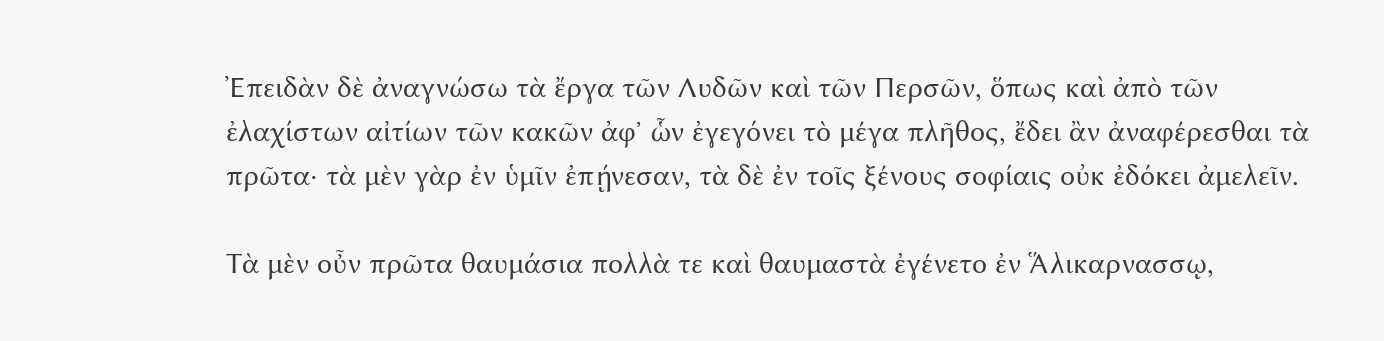Ἐπειδὰν δὲ ἀναγνώσω τὰ ἔργα τῶν Λυδῶν καὶ τῶν Περσῶν, ὅπως καὶ ἀπὸ τῶν ἐλαχίστων αἰτίων τῶν κακῶν ἀφʼ ὧν ἐγεγόνει τὸ μέγα πλῆθος, ἔδει ἂν ἀναφέρεσθαι τὰ πρῶτα· τὰ μὲν γὰρ ἐν ὑμῖν ἐπῄνεσαν, τὰ δὲ ἐν τοῖς ξένους σοφίαις οὐκ ἐδόκει ἀμελεῖν.

Τὰ μὲν οὖν πρῶτα θαυμάσια πολλὰ τε καὶ θαυμαστὰ ἐγένετο ἐν Ἅλικαρνασσῳ,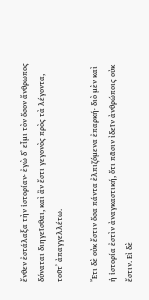ἔνθεν ἐστάλαξα τὴν ἱστορίαν· ἐγὼ δ᾽ εἶμι τὸν ὅσον ἄνθρωπος δύναται διηγεῖσθαι, καὶ ἂν ἔστι γεγονὸς πρὸς τὰ λέγοντα, τοῦτ᾽ ἀπαγγελλέτω.

Ἔτι δὲ οὐκ ἔστιν ὅσα πάντα ἐλπιζόμενα ἐπαρκή· διὸ μὲν καὶ ἡ ἱστορία ἐστὶν ἀναγκαστική, ὅτι πᾶσιν ἰδεῖν ἀνθρώποις οὐκ ἔστιν. Εἰ δὲ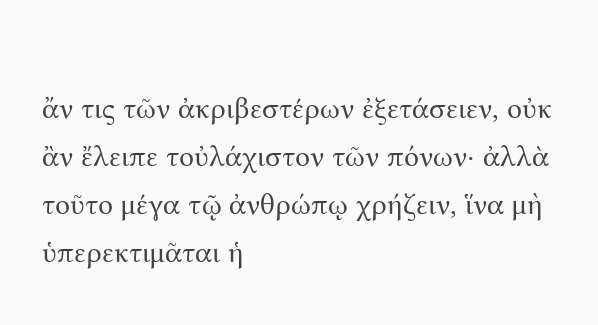ἄν τις τῶν ἀκριβεστέρων ἐξετάσειεν, οὐκ ἂν ἔλειπε τοὐλάχιστον τῶν πόνων· ἀλλὰ τοῦτο μέγα τῷ ἀνθρώπῳ χρήζειν, ἵνα μὴ ὑπερεκτιμᾶται ἡ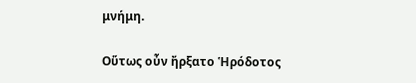μνήμη.

Οὕτως οὖν ἤρξατο Ἡρόδοτος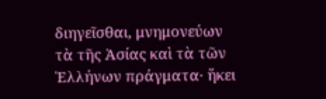διηγεῖσθαι, μνημονεύων τὰ τῆς Ἀσίας καὶ τὰ τῶν Ἑλλήνων πράγματα· ἥκει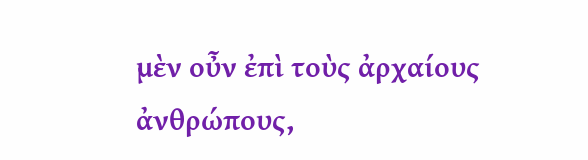μὲν οὖν ἐπὶ τοὺς ἀρχαίους ἀνθρώπους,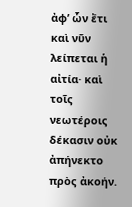ἀφʼ ὧν ἔτι καὶ νῦν λείπεται ἡ αἰτία· καὶ τοῖς νεωτέροις δέκασιν οὐκ ἀπήνεκτο πρὸς ἀκοήν.